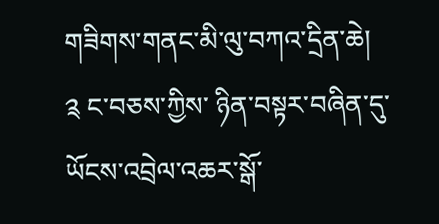གཟིགས་གནང་མི་ལུ་བཀའ་དྲིན་ཆེ།
༉ ང་བཅས་ཀྱིས་ ཉིན་བསྟར་བཞིན་དུ་
ཡོངས་འབྲེལ་འཆར་སྒོ་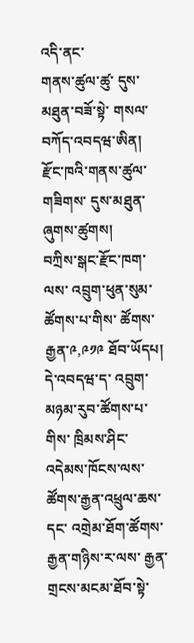འདི་ནང་
གནས་ཚུལ་ཚུ་ དུས་མཐུན་བཟོ་སྟེ་ གསལ་བཀོད་འབདཝ་ཨིན།
རྫོང་ཁའི་གནས་ཚུལ་གཟིགས་ དུས་མཐུན་ཞུགས་ཚུགས།
བཀྲིས་སྒང་རྫོང་ཁག་ལས་ འབྲུག་ཕུན་སུམ་ཚོགས་པ་གིས་ ཚོགས་རྒྱན་༩,༩༡༩ ཐོབ་ཡོདཔ།
དེ་འབདཝ་ད་ འབྲུག་མཉམ་རུབ་ཚོགས་པ་གིས་ ཁྲིམས་ཤིང་འདེམས་ཁོངས་ལས་ ཚོགས་རྒྱན་འཕྲུལ་ཆས་དང་ འགྲེམ་ཐོག་ཚོགས་རྒྱན་གཉིས་ར་ལས་ རྒྱན་གྲངས་མངམ་ཐོབ་སྟེ་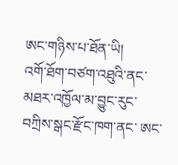ཨང་གཉིས་པ་ཐོན་ཡི།
འགོ་ཐོག་བཙག་འཐུའི་ནང་ མཐར་འཁྱོལ་མ་བྱུང་རུང་
བཀྲིས་སྒང་རྫོང་ཁག་ནང་ ཨང་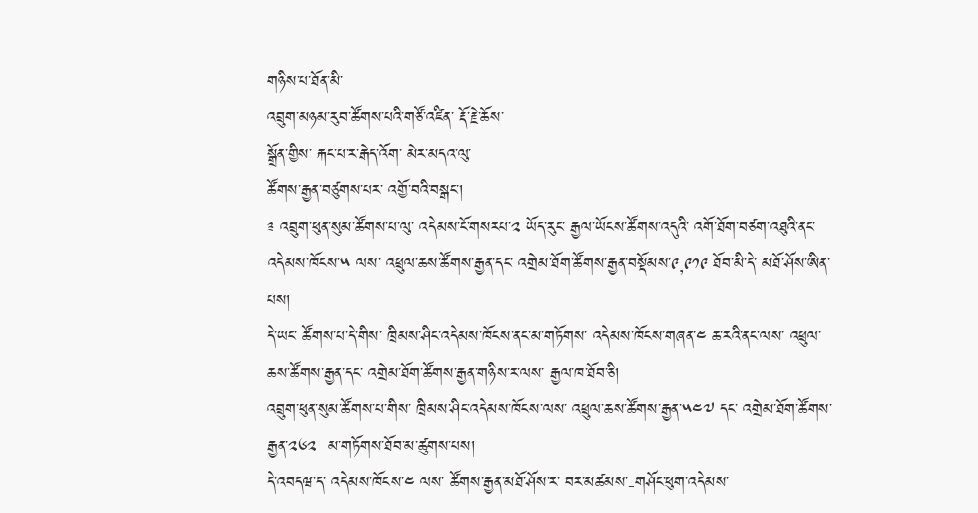གཉིས་པ་ཐོན་མི་
འབྲུག་མཉམ་རུབ་ཚོགས་པའི་གཙོ་འཛིན་ རྡོ་རྗེ་ཆོས་
སྒྲོན་གྱིས་ རྐང་པ་ར་རྒེད་འོག་ མེར་མདའ་ལུ་
ཚོགས་རྒྱན་བཙུགས་པར་ འགྱོ་བའི་བསྒང་།
༉ འབྲུག་ཕུན་སུམ་ཚོགས་པ་ལུ་ འདེམས་ངོ་གསརཔ་༢ ཡོད་རུང་ རྒྱལ་ཡོངས་ཚོགས་འདུའི་ འགོ་ཐོག་བཙག་འཐུའི་ནང་ འདེམས་ཁོངས་༥ ལས་ འཕྲུལ་ཆས་ཚོགས་རྒྱན་དང་ འགྲེམ་ཐོག་ཚོགས་རྒྱན་བསྡོམས་༩,༩༡༩ ཐོབ་མི་དེ་ མཐོ་ཤོས་ཨིན་པས།
དེ་ཡང་ ཚོགས་པ་དེ་གིས་ ཁྲིམས་ཤིང་འདེམས་ཁོངས་ནང་མ་གཏོགས་ འདེམས་ཁོངས་གཞན་༤ ཆ་རའི་ནང་ལས་ འཕྲུལ་ཆས་ཚོགས་རྒྱན་དང་ འགྲེམ་ཐོག་ཚོགས་རྒྱན་གཉིས་ར་ལས་ རྒྱལ་ཁ་ཐོབ་ཅི།
འབྲུག་ཕུན་སུམ་ཚོགས་པ་གིས་ ཁྲིམས་ཤིང་འདེམས་ཁོངས་ལས་ འཕྲུལ་ཆས་ཚོགས་རྒྱན་༥༤༧ དང་ འགྲེམ་ཐོག་ཚོགས་རྒྱན་༢༦༢  མ་གཏོགས་ཐོབ་མ་ཚུགས་པས།
དེ་འབདཝ་ད་ འདེམས་ཁོངས་༤ ལས་ ཚོགས་རྒྱན་མཐོ་ཤོས་ར་ བར་མཚམས་-གཤོང་ཕུག་འདེམས་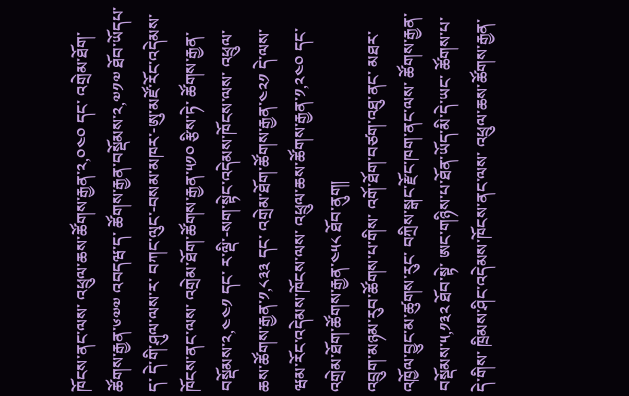ཁོངས་ནང་ལས་ འཕྲུལ་ཆས་ཚོགས་རྒྱན་༢,༠༤༠ དང་ འགྲེམ་ཐོག་ཚོགས་རྒྱན་༦༧༧ འབདཝ་ད་ ཚོགས་རྒྱན་བསྡོམས་༢,༧༡༧ ཐོབ་ཡོདཔ་ད་ དེ་གི་ཤུལ་ལས་ར་ བཀང་ལུང་-བསམ་མཁར་-ཨུ་མཛོ་རོང་འདེམས་ཁོངས་ནང་ལས་ འགྲེམ་ཐོག་ཚོགས་རྒྱན་༥༡༠ རྩིས་ཏེ་ ཚོགས་རྒྱན་བསྡོམས་༢,༤༤༡ དང་ ར་ལྡི་-སག་སྟེང་འདེམས་ཁོངས་ལས་ འཕྲུལ་ཆས་ཚོགས་རྒྱན་༡,༨༣༣ དང་ འགྲེམ་ཐོག་ཚོགས་རྒྱན་༤༢༡ དེ་ལས་ ཝམ་རོང་འདེམས་ཁོངས་ལས་ འཕྲུལ་ཆས་ཚོགས་རྒྱན་༡,༢༤༠ དང་ འགྲེམ་ཐོག་ཚོགས་རྒྱན་༤༥༨ ཐོབ་ནུག།
འབྲུག་མཉམ་རུབ་ཚོགས་པ་གིས་ འགོ་ཐོག་བཙག་འཐུ་ནང་ མཐར་འཁྱོལ་བྱུང་མ་ཚུགས་རུང་ བཀྲིས་སྒང་རྫོང་ཁག་ནང་ལས་ ཚོགས་རྒྱན་བསྡོམས་༥,༡༣༢ ཐོབ་སྟེ་ ཨང་གཉིས་པ་ཐོན་ཡོད་མི་དེ་ཡང་ ཚོགས་པ་དེ་གིས་ ཁྲིམས་ཤིང་འདེམས་ཁོངས་ནང་ལས་ འཕྲུལ་ཆས་ཚོགས་རྒྱན་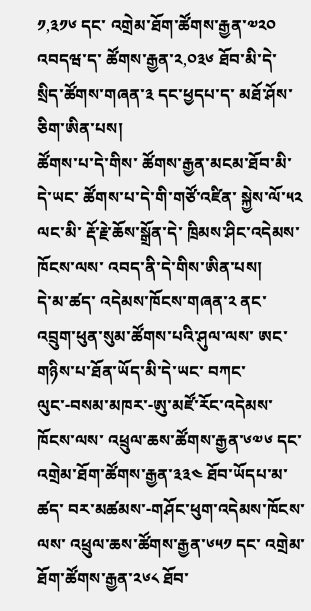༡,༣༡༦ དང་ འགྲེམ་ཐོག་ཚོགས་རྒྱན་༧༢༠ འབདཝ་ད་ ཚོགས་རྒྱན་༢,༠༣༦ ཐོབ་མི་དེ་ སྲིད་ཚོགས་གཞན་༣ དང་ཕྱདཔ་ད་ མཐོ་ཤོས་ཅིག་ཨིན་པས།
ཚོགས་པ་དེ་གིས་ ཚོགས་རྒྱན་མངམ་ཐོབ་མི་དེ་ཡང་ ཚོགས་པ་དེ་གི་གཙོ་འཛིན་ སྐྱེས་ལོ་༥༢ ལང་མི་ རྡོ་རྗེ་ཆོས་སྒྲོན་དེ་ ཁྲིམས་ཤིང་འདེམས་ཁོངས་ལས་ འབད་ནི་དེ་གིས་ཨིན་པས།
དེ་མ་ཚད་ འདེམས་ཁོངས་གཞན་༢ ནང་ འབྲུག་ཕུན་སུམ་ཚོགས་པའི་ཤུལ་ལས་ ཨང་གཉིས་པ་ཐོན་ཡོད་མི་དེ་ཡང་ བཀང་ལུང་-བསམ་མཁར་-ཨུ་མཛོ་རོང་འདེམས་ཁོངས་ལས་ འཕྲུལ་ཆས་ཚོགས་རྒྱན་༦༧༦ དང་ འགྲེམ་ཐོག་ཚོགས་རྒྱན་༣༣༤ ཐོབ་ཡོདཔ་མ་ཚད་ བར་མཚམས་-གཤོང་ཕུག་འདེམས་ཁོངས་ལས་ འཕྲུལ་ཆས་ཚོགས་རྒྱན་༦༥༡ དང་ འགྲེམ་ཐོག་ཚོགས་རྒྱན་༢༦༨ ཐོབ་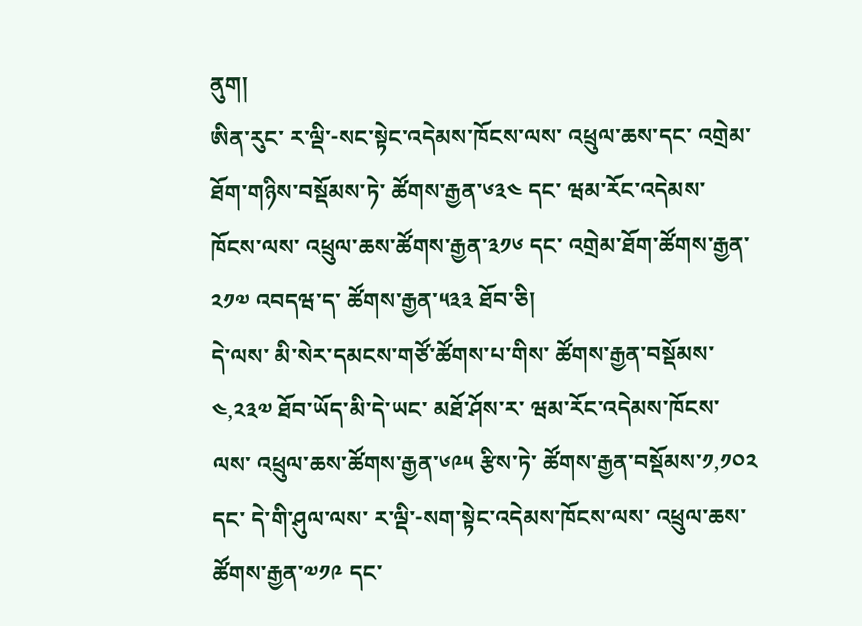ནུག།
ཨིན་རུང་ ར་ལྡི་-སང་སྟེང་འདེམས་ཁོངས་ལས་ འཕྲུལ་ཆས་དང་ འགྲེམ་ཐོག་གཉིས་བསྡོམས་ཏེ་ ཚོགས་རྒྱན་༦༣༤ དང་ ཝམ་རོང་འདེམས་ཁོངས་ལས་ འཕྲུལ་ཆས་ཚོགས་རྒྱན་༣༡༦ དང་ འགྲེམ་ཐོག་ཚོགས་རྒྱན་༢༡༧ འབདཝ་ད་ ཚོགས་རྒྱན་༥༣༣ ཐོབ་ཅི།
དེ་ལས་ མི་སེར་དམངས་གཙོ་ཚོགས་པ་གིས་ ཚོགས་རྒྱན་བསྡོམས་༤,༢༣༧ ཐོབ་ཡོད་མི་དེ་ཡང་ མཐོ་ཤོས་ར་ ཝམ་རོང་འདེམས་ཁོངས་ལས་ འཕྲུལ་ཆས་ཚོགས་རྒྱན་༦༩༥ རྩིས་ཏེ་ ཚོགས་རྒྱན་བསྡོམས་༡,༡༠༢ དང་ དེ་གི་ཤུལ་ལས་ ར་ལྡི་-སག་སྟེང་འདེམས་ཁོངས་ལས་ འཕྲུལ་ཆས་ཚོགས་རྒྱན་༧༡༩ དང་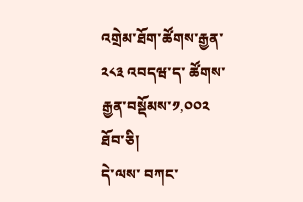འགྲེམ་ཐོག་ཚོགས་རྒྱན་༢༨༣ འབདཝ་ད་ ཚོགས་རྒྱན་བསྡོམས་༡,༠༠༢ ཐོབ་ཅི།
དེ་ལས་ བཀང་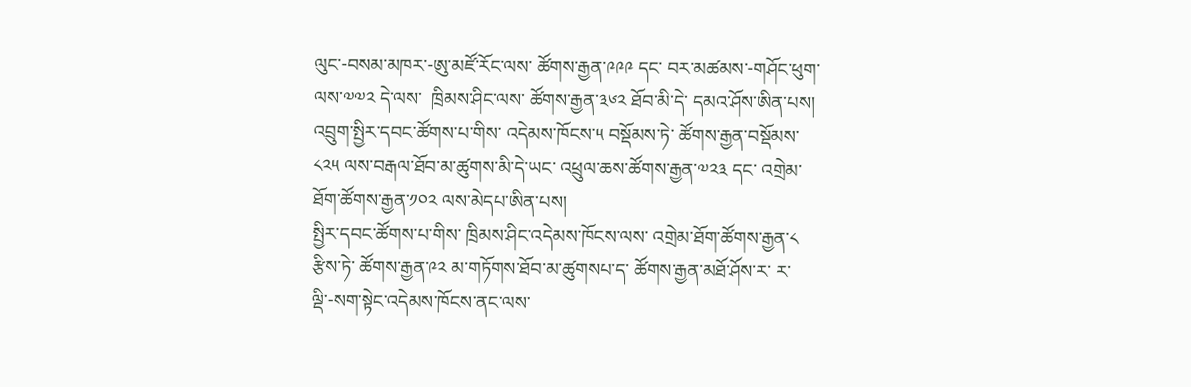ལུང་-བསམ་མཁར་-ཨུ་མཛོ་རོང་ལས་ ཚོགས་རྒྱན་༩༩༩ དང་ བར་མཚམས་-གཤོང་ཕུག་ལས་༧༧༢ དེ་ལས་  ཁྲིམས་ཤིང་ལས་ ཚོགས་རྒྱན་༣༦༢ ཐོབ་མི་དེ་ དམའ་ཤོས་ཨིན་པས།
འབྲུག་སྤྱིར་དབང་ཚོགས་པ་གིས་ འདེམས་ཁོངས་༥ བསྡོམས་ཏེ་ ཚོགས་རྒྱན་བསྡོམས་༨༢༥ ལས་བརྒལ་ཐོབ་མ་ཚུགས་མི་དེ་ཡང་ འཕྲུལ་ཆས་ཚོགས་རྒྱན་༧༢༣ དང་ འགྲེམ་ཐོག་ཚོགས་རྒྱན་༡༠༢ ལས་མེདཔ་ཨིན་པས།
སྤྱིར་དབང་ཚོགས་པ་གིས་ ཁྲིམས་ཤིང་འདེམས་ཁོངས་ལས་ འགྲེམ་ཐོག་ཚོགས་རྒྱན་༨ རྩིས་ཏེ་ ཚོགས་རྒྱན་༩༢ མ་གཏོགས་ཐོབ་མ་ཚུགསཔ་ད་ ཚོགས་རྒྱན་མཐོ་ཤོས་ར་ ར་ལྡི་-སག་སྟེང་འདེམས་ཁོངས་ནང་ལས་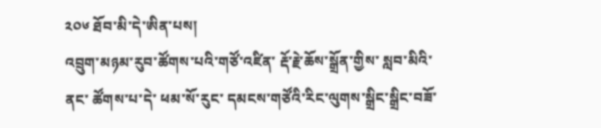༢༠༦ ཐོབ་མི་དེ་ཨིན་པས།
འབྲུག་མཉམ་རུབ་ཚོགས་པའི་གཙོ་འཛིན་ རྡོ་རྗེ་ཆོས་སྒྲོན་གྱིས་ སླབ་མིའི་ནང་ ཚོགས་པ་དེ་ ཕམ་སོ་རུང་ དམངས་གཙོའི་རིང་ལུགས་སྒྲིང་སྒྲིང་བཟོ་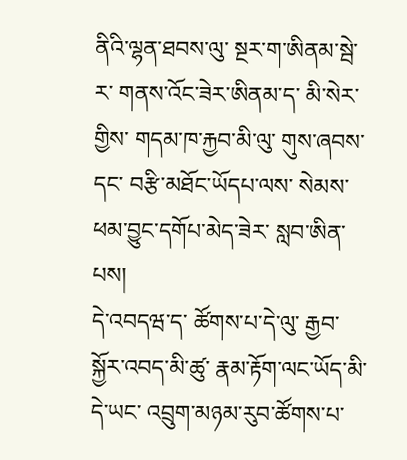ནིའི་ལྷན་ཐབས་ལུ་ སྔར་ག་ཨིནམ་སྦེ་ར་ གནས་འོང་ཟེར་ཨིནམ་ད་ མི་སེར་གྱིས་ གདམ་ཁ་རྐྱབ་མི་ལུ་ གུས་ཞབས་དང་ བརྩི་མཐོང་ཡོདཔ་ལས་ སེམས་ཕམ་བྱུང་དགོཔ་མེད་ཟེར་ སླབ་ཨིན་པས།
དེ་འབདཝ་ད་ ཚོགས་པ་དེ་ལུ་ རྒྱབ་སྐྱོར་འབད་མི་ཚུ་ རྣམ་རྟོག་ལང་ཡོད་མི་དེ་ཡང་ འབྲུག་མཉམ་རུབ་ཚོགས་པ་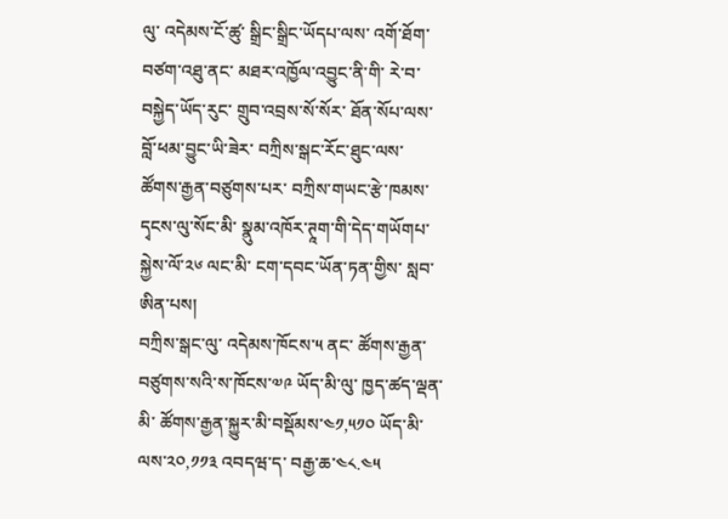ལུ་ འདེམས་ངོ་ཚུ་ སྒྲིང་སྒྲིང་ཡོདཔ་ལས་ འགོ་ཐོག་བཙག་འཐུ་ནང་ མཐར་འཁྱོལ་འབྱུང་ནི་གི་ རེ་བ་བསྐྱེད་ཡོད་རུང་ གྲུབ་འབྲས་སོ་སོར་ ཐོན་སོཔ་ལས་ བློ་ཕམ་བྱུང་ཡི་ཟེར་ བཀྲིས་སྒང་རོང་ཐུང་ལས་ ཚོགས་རྒྱན་བཙུགས་པར་ བཀྲིས་གཡང་རྩེ་ཁམས་དྭངས་ལུ་སོང་མི་ སྣུམ་འཁོར་ཊཱག་གི་དེད་གཡོགཔ་ སྐྱེས་ལོ་༢༦ ལང་མི་ ངག་དབང་ཡོན་ཏན་གྱིས་ སླབ་ཨིན་པས།
བཀྲིས་སྒང་ལུ་ འདེམས་ཁོངས་༥ ནང་ ཚོགས་རྒྱན་བཙུགས་སའི་ས་ཁོངས་༧༩ ཡོད་མི་ལུ་ ཁྱད་ཚད་ལྡན་མི་ ཚོགས་རྒྱན་སྐྱུར་མི་བསྡོམས་༤༡,༥༡༠ ཡོད་མི་ལས་༢༠,༡༡༣ འབདཝ་ད་ བརྒྱ་ཆ་༤༨.༤༥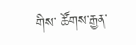གིས་ ཚོགས་རྒྱན་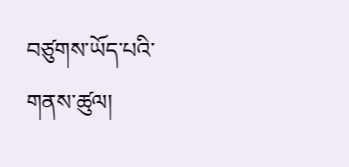བཙུགས་ཡོད་པའི་གནས་ཚུལ།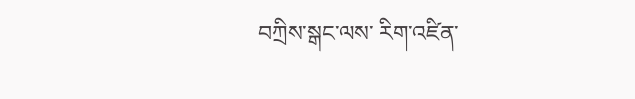བཀྲིས་སྒང་ལས་ རིག་འཛིན་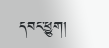དབང་ཕྱུག།